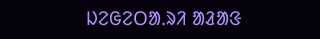ᱡᱮᱜᱮᱛᱟᱹᱨᱤ ᱟᱲᱟᱝ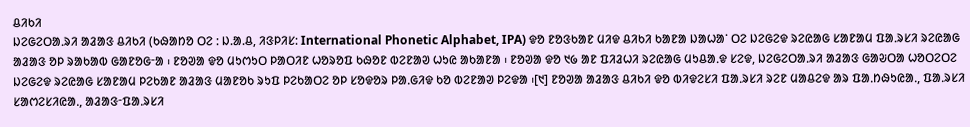ᱪᱤᱠᱤ
ᱡᱮᱜᱮᱛᱟᱹᱨᱤ ᱟᱲᱟᱝ ᱪᱤᱠᱤ (ᱠᱷᱟᱴᱚ ᱛᱮ : ᱡ.ᱟ.ᱪ, ᱤᱝᱞᱤᱥ: International Phonetic Alphabet, IPA) ᱫᱚ ᱱᱚᱝᱠᱟᱱ ᱢᱤᱫ ᱪᱤᱠᱤ ᱠᱟᱱᱟ ᱡᱟᱦᱟᱸ ᱛᱮ ᱡᱮᱜᱮᱫ ᱨᱮᱭᱟᱜ ᱥᱟᱱᱟᱢ ᱯᱟᱹᱨᱥᱤ ᱨᱮᱭᱟᱜ ᱟᱲᱟᱝ ᱚᱞ ᱨᱟᱠᱟᱵ ᱜᱟᱱᱚᱜᱼᱟ ᱾ ᱱᱚᱣᱟ ᱫᱚ ᱢᱩᱬᱩᱛ ᱞᱟᱛᱤᱱ ᱦᱚᱨᱚᱯ ᱠᱷᱚᱱ ᱵᱮᱱᱟᱣ ᱦᱩᱭ ᱟᱠᱟᱱᱟ ᱾ ᱱᱚᱣᱟ ᱫᱚ ᱑᱙ ᱟᱱ ᱯᱤᱲᱦᱤ ᱨᱮᱭᱟᱜ ᱢᱩᱪᱟᱹᱫ ᱥᱮᱫ, ᱡᱮᱜᱮᱛᱟᱹᱨᱤ ᱟᱲᱟᱝ ᱜᱟᱶᱛᱟ ᱦᱚᱛᱮᱛᱮ ᱡᱮᱜᱮᱫ ᱨᱮᱭᱟᱜ ᱥᱟᱱᱟᱢ ᱞᱮᱠᱟᱱ ᱟᱲᱟᱝ ᱢᱟᱱᱚᱠ ᱨᱩᱯ ᱞᱮᱠᱟᱛᱮ ᱚᱞ ᱥᱚᱫᱚᱨ ᱞᱟᱹᱜᱤᱫ ᱠᱚ ᱵᱮᱱᱟᱣ ᱞᱮᱫᱟ ᱾[᱑] ᱱᱚᱣᱟ ᱟᱲᱟᱝ ᱪᱤᱠᱤ ᱫᱚ ᱵᱤᱫᱮᱥᱤ ᱯᱟᱹᱨᱥᱤ ᱨᱮᱱ ᱢᱟᱪᱮᱫ ᱟᱨ ᱯᱟᱹᱴᱷᱩᱭᱟᱹ, ᱯᱟᱹᱨᱥᱤ ᱥᱟᱬᱮᱥᱤᱭᱟᱹ, ᱟᱲᱟᱝᱼᱯᱟᱹᱨᱥᱤ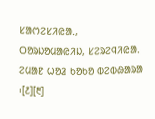ᱥᱟᱬᱮᱥᱤᱭᱟᱹ, ᱛᱚᱨᱡᱚᱢᱟᱭᱤᱡ, ᱥᱮᱨᱮᱧᱤᱭᱟᱹ ᱮᱢᱟᱱ ᱦᱚᱲ ᱠᱚᱠᱚ ᱵᱮᱵᱷᱟᱨᱟ ᱾[᱒][᱓]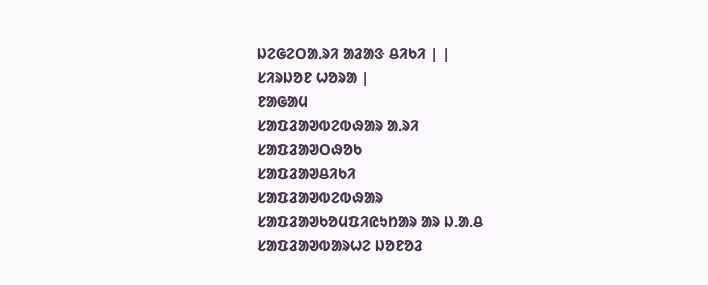ᱡᱮᱜᱮᱛᱟᱹᱨᱤ ᱟᱲᱟᱝ ᱪᱤᱠᱤ | |
ᱥᱤᱨᱡᱚᱱ ᱦᱚᱨᱟ |
ᱱᱟᱜᱟᱢ
ᱥᱟᱯᱲᱟᱣᱵᱮᱵᱷᱟᱨ ᱟᱹᱨᱤ
ᱥᱟᱯᱲᱟᱣᱛᱷᱚᱠ
ᱥᱟᱯᱲᱟᱣᱪᱤᱠᱤ
ᱥᱟᱯᱲᱟᱣᱵᱮᱵᱷᱟᱨ
ᱥᱟᱯᱲᱟᱣᱠᱚᱢᱯᱤᱭᱩᱴᱟᱨ ᱟᱨ ᱡ.ᱟ.ᱪ
ᱥᱟᱯᱲᱟᱣᱵᱟᱨᱦᱮ ᱡᱚᱱᱚᱲ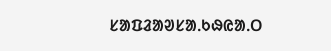ᱥᱟᱯᱲᱟᱣᱥᱟᱹᱠᱷᱭᱟᱹᱛ